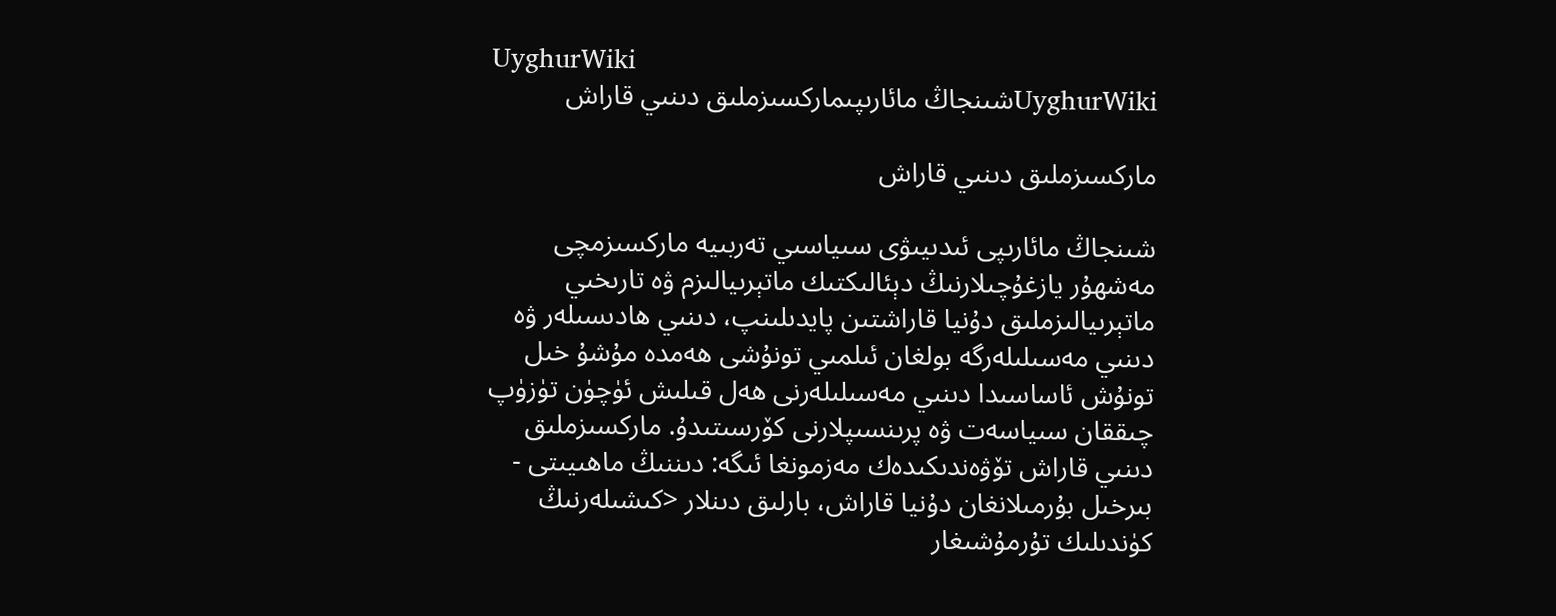UyghurWiki
UyghurWikiشىنجاڭ مائارىپىماركسىزملىق دىنىي قاراش

ماركسىزملىق دىنىي قاراش

شىنجاڭ مائارىپى ئىدىيىۋى سىياسىي تەربىيە ماركسىزمچى مەشھۇر يازغۇچىلارنىڭ دېئالىكتىك ماتېرىيالىزم ۋە تارىخىي ماتېرىيالىزملىق دۇنيا قاراشتىن پايدىلىنپ، دىنىي ھادىسىلەر ۋە دىنىي مەسىلىلەرگە بولغان ئىلمىي تونۇشى ھەمدە مۇشۇ خىل تونۇش ئاساسىدا دىنىي مەسىلىلەرنى ھەل قىلىش ئۈچۈن تۈزۈپ چىققان سىياسەت ۋە پرىنسىپلارنى كۆرسىتىدۇ. ماركسىزملىق دىنىي قاراش تۆۋەندىكىدەك مەزمونغا ئىگە: دىننىڭ ماھىيىتى - بىرخىل بۇرمىلانغان دۇنيا قاراش، بارلىق دىنلار <كىشىلەرنىڭ كۈندىلىك تۇرمۇشىغار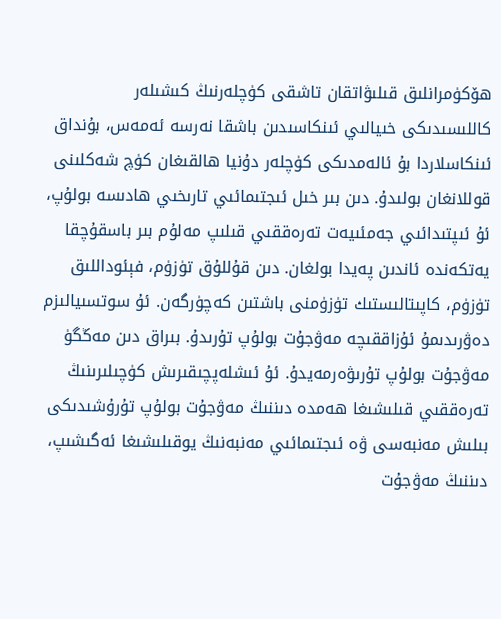ھۆكۈمرانلىق قىلىۋاتقان تاشقى كۈچلەرنىڭ كىشىلەر كاللىسىدىكى خىيالىي ئىنكاسىدىن باشقا نەرسە ئەمەس، بۇنداق ئىنكاسلاردا بۇ ئالەمدىكى كۈچلەر دۇنيا ھالقىغان كۈچ شەكلىنى قوللانغان بولىدۇ. دىن بىر خىل ئىجتىمائىي تارىخىي ھادىسە بولۇپ، ئۇ ئىپتىدائىي جەمئىيەت تەرەققىي قىلىپ مەلۇم بىر باسقۇچقا يەتكەندە ئاندىن پەيدا بولغان. دىن قۇللۇق تۈزۈم، فېئوداللىق تۈزۈم، كاپىتالىستىك تۈزۈمنى باشتىن كەچۈرگەن. ئۇ سوتسىيالىزم دەۋرىدىمۇ ئۇزاققىچە مەۋجۇت بولۇپ تۇرىدۇ. بىراق دىن مەڭگۈ مەۋجۇت بولۇپ تۇرىۋەرمەيدۇ. ئۇ ئىشلەپچىقىرىش كۈچىلىرىنىڭ تەرەققىي قىلىشىغا ھەمدە دىننىڭ مەۋجۇت بولۇپ تۇرۇشىدىكى بىلىش مەنبەسى ۋە ئىجتىمائىي مەنبەنىڭ يوقىلىشىغا ئەگىشىپ، دىننىڭ مەۋجۇت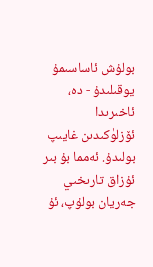بولۇش ئاساسىمۇ يوقىلىدۇ - دە، ئاخىرىدا ئۆزلۈكىدىن غايىپ بولىدۇ. ئەمما بۇ بىر ئۇزاق تارىخىي جەريان بولۇپ، ئۇ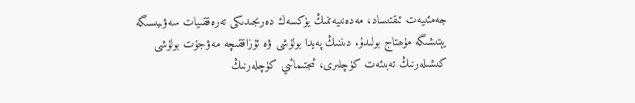جەمئىيەت ئىقتىساد، مەدەنىيەتنىڭ يۈكسەك دەرىجىدىكى تەرەققىيات سەۋىيىسىگە يېتىشىگە مۇھتاج بولىدۇ. دىننىڭ پەيدا بولۇشى ۋە ئۇزاققىچە مەۋجۇت بولۇشى كىشىلەرنىڭ تەبىئەت كۈچلىرى، ئىجتىمائىي كۈچلەرنىڭ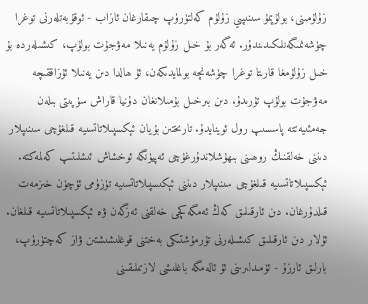زۇلۇمىنى، بولۇپمۇ سىنىپىي زۇلۇم كەلتۈرۈپ چىقارغان ئازاب - ئوقۇبەتلەرنى توغرا چۈشەنمىگەنلىكىدىندۇر. ئەگەر بۇ خىل زۇلۇم يەنىلا مەۋجۇت بولۇپ، كىشىلەردە بۇ خىل زۇلۇمغا قارىتا توغرا چۈشەنچە بولمايدىكەن، ئۇ ھالدا دىن يەنىلا ئۇزاققىچە مەۋجۇت بولۇپ تۇرىدۇ. دىن بىرخىل بۇمىلانغان دۇنيا قاراش سۈپىتى بىلەن جەمئىيەتتە پاسسىپ رول ئوينايدۇ. تارىختىن بۇيان ئېكسپىلاتاتسىيە قىلغۇچى سىنىپلار دىننى خەلقنىڭ روھىنى بىھۇشلاندۇرغۇچى ئەپيۈنگە ئوخشاش ئىشلىتىپ كەلمەكتە. ئېكسپىلاتاتسىيە قىلغۇچى سىنىپلار دىننى ئېكىسپىلاتاتسىيە تۈزۈمى ئۈچۈن خىزمەت قىلدۇرغان. دىن ئارقىلىق كەڭ ئەمگەكچى خەلقنى ئەزگەن ۋە ئېكسپىلاتاتسىيە قىلغان. ئۇلار دىن ئارقىلىق كىشىلەرنى تۇرمۇشتىكى بەختنى قوغلىشىشتىن ۋاز كەچتۈرۈپ، بارلىق ئارزۇ - ئۈمىدلىرىنى ئۇ ئالەمگە باغلىشى لازىملىقىنى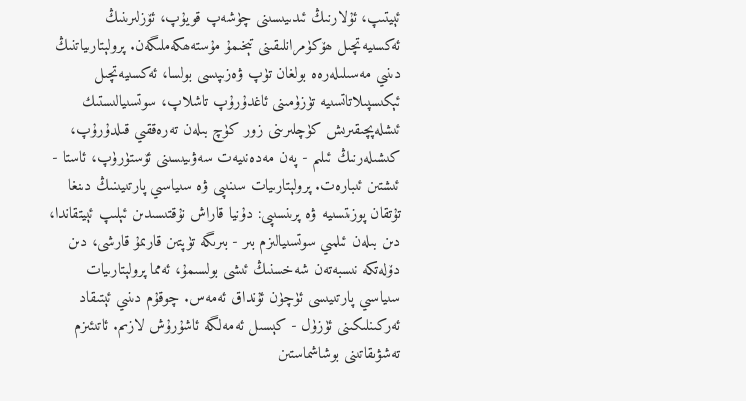ئېيتىپ، ئۇلارنىڭ ئىدىيىسىنى چۈشەپ قويۇپ، ئۆزلىرىنىڭ ئەكسىيەتچىل ھۆكۈمرانلىقىنى تېخىمۇ مۇستەھكەملىگەن. پرولېتارىياتنىڭ دىنىي مەسىلىلەرەە بولغان تۈپ ۋەزىپىسى بولسا، ئەكسىيەتچىل ئېكىسپىلاتاتسىيە تۈزۈمىنى ئاغدۇرۇپ تاشلاپ، سوتسىيالىستىك ئىشلەپچىقىرىش كۈچلىرىنى زور كۈچ بىلەن تەرەققىي قىلدۇرۇپ، كىشىلەرنىڭ ئىلىم - پەن مەدەنىيەت سەۋىيىسىنى ئۆستۈرۈپ، ئاستا - ئىشتىن ئىبارەت. پرولېتارىيات سىنىپى ۋە سىياسىي پارتىيىنىڭ دىنغا تۇتقان پوزىتسىيە ۋە پرىنسىپى: دۇنيا قاراش نۇقتىسىدىن ئېلىپ ئېيتقاندا، دىن بىلەن ئىلمىي سوتسىيالىزم بىر - بىرىگە تۈپتىن قارىمۇ قارشى، دىن دۆلەتكە نىسبەتەن شەخسنىڭ ئىشى بولسىمۇ، ئەمما پرولېتارىيات سىياسىي پارتىيىسى ئۈچۈن ئۇنداق ئەمەس. چوقۇم دىنىي ئېتىقاد ئەركىنلىكىنى ئۈزۈل - كېسىل ئەمەلگە ئاشۇرۇش لازىم. ئاتىئىزم تەشۋىقاتىنى بوشاشماستىن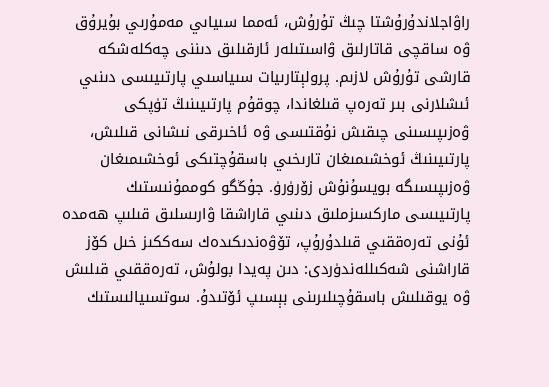راۋاجلاندۇرۇشتا چىڭ تۇرۇش، ئەمما سىياىي مەمۇرىي بۇيرۇق ۋە ساقچى قاتارلىق ۋاسىتىلەر ئارقىلىق دىننى چەكلەشكە قارشى تۇرۇش لازىم. پرولېتارىيات سىياسىي پارتىيىسى دىنىي ئىشلارنى بىر تەرەپ قىلغاندا، چوقۇم پارتىيىنىڭ تۈپكى ۋەزىپىسىنى چىقىش نۇقتىسى ۋە ئاخىرقى نىشانى قىلىش، پارتىيىنىڭ ئوخشىمىغان تارىخىي باسقۇچتىكى ئوخشىمىغان ۋەزىپىسىگە بويسۇنۇش زۆرۈرۈ. جۇڭگو كوممۇنىستىك پارتىيىسى ماركسىزملىق دىنىي قاراشقا ۋارىسلىق قىلىپ ھەمدە ئۇنى تەرەققىي قىلدۇرۇپ، تۆۋەندىكىدەك سەككىز خىل كۆز قاراشنى شەكىللەندۈردى: دىن پەيدا بولۇش، تەرەققىي قىلىش ۋە يوقىلىش باسقۇچىلىرىنى بېسىپ ئۆتىدۇ. سوتسىيالىستىك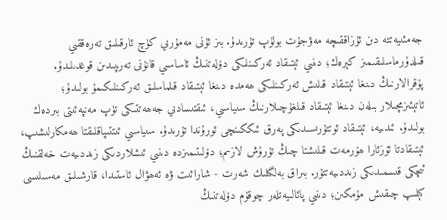جەمئىيەتتە دىن ئۇزاققىچە مەۋجۇت بولۇپ تۇرىدۇ. بىز ئۇنى مەمۇرىي كۈچ ئارقىلىق تەرەققىي قىلدۇرماسلىقىمىز كېرەك؛ دىنىي ئېتىقاد ئەركىنلىكى دۆلەتنىڭ ئاساسىي قانۇنى تەرىپىدىن قوغدىلىدۇ. پۇقرالارنىڭ دىنغا ئېتىقاد قىلىش ئەركىنلىكى ھەمدە دىنغا ئېتىقاد قىلماسلىق ئەركىنلىكىمۇ بولىدۇ؛ ئاتېئىزمچىلار بىلەن دىنغا ئېتىقاد قىلغۇچىلارنىڭ سىياسىي، ئىقتىسادىي جەھەتتىكى تۈپ مەنپەئىتى بىردەك بولىدۇ. ئىدىيە، ئېتىقاد ئوتتۇرىسىدىكى پەرق ئىككىنچى ئورۇندا تۇرىدۇ. سىياسىي ئىتتىپاقلىقتا ھەمكارلىشىپ، ئېتىقادتا ئۆزئارا ھۆرمەت قىلىشتا چىڭ تۇرۇش لازىم؛ دۆلىتىمىزدە دىنىي ئىشلاردىكى زىددىيەت خەلقنىڭ ئىچكى قىسمىدىكى زىددىيەتتۇر. بىراق بەلگىلىك شەرت - شارائىت ۋە ئەھۋال ئاستىدا، قارشىلىق مەسىلىسى كېلىپ چىقىش مۇمكىن؛ دىنىي پائالىيەتلەر چوقۇم دۆلەتنىڭ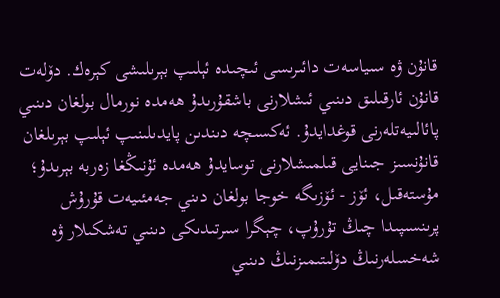قانۇن ۋە سىياسەت دائىرىسى ئىچىدە ئېلىپ بېرىلىشى كېرەك. دۆلەت قانۇن ئارقىلىق دىنىي ئىشلارنى باشقۇرىدۇ ھەمدە نورمال بولغان دىنىي پائالىيەتلەرنى قوغدايدۇ. ئەكسىچە دىندىن پايدىلىنىپ ئېلىپ بېرىلغان قانۇنسىز جىنايى قىلمىشلارنى توسايدۇ ھەمدە ئۇنىڭغا زەربە بېرىدۇ؛ مۇستەقىل، ئۆز - ئۆزىگە خوجا بولغان دىني جەمئىيەت قۇرۇش پرىنسىپىدا چىڭ تۇرۇپ، چېگرا سىرتىدىكى دىنىي تەشكىلار ۋە شەخسلەرنىڭ دۆلىتىمىزنىڭ دىنىي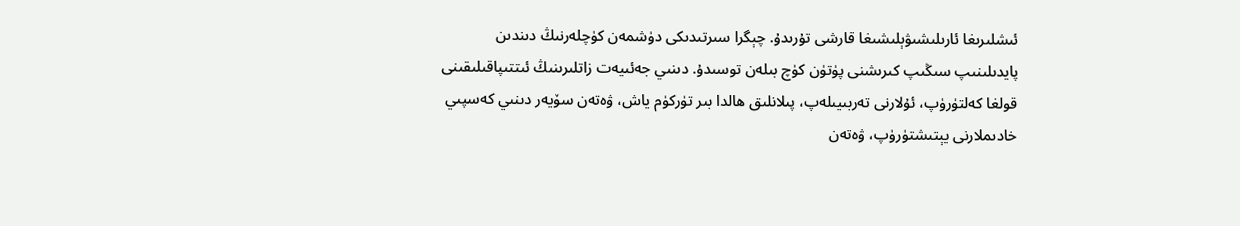ئىشلىرىغا ئارىلىشىۋېلىشىغا قارشى تۇرىدۇ. چېگرا سىرتىدىكى دۈشمەن كۈچلەرنىڭ دىندىن پايدىلىنىپ سىڭىپ كىرىشنى پۈتۈن كۈچ بىلەن توسىدۇ. دىنىي جەئىيەت زاتلىرىنىڭ ئىتتىپاقىلىقىنى قولغا كەلتۈرۈپ، ئۇلارنى تەربىيىلەپ، پىلانلىق ھالدا بىر تۈركۈم ياش، ۋەتەن سۆيەر دىنىي كەسپىي خادىملارنى يېتىشتۈرۈپ، ۋەتەن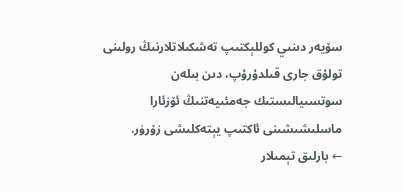سۆيەر دىنىي كوللېكتىپ تەشكىلاتلارنىڭ رولىنى تولۇق جارى قىلدۇرۇپ، دىن بىلەن سوتسىيالىستىك جەمئىيەتنىڭ ئۆزئارا ماسلىشىشىنى ئاكتىپ يېتەكلىشى زۆرۈر.
← بارلىق تېمىلار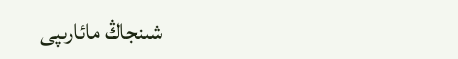شىنجاڭ مائارىپى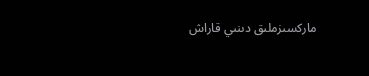ماركسىزملىق دىنىي قاراش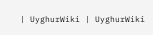| UyghurWiki | UyghurWiki